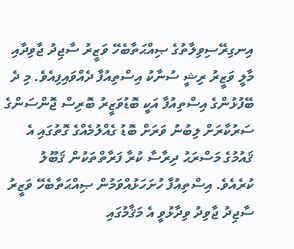އިނގިރޭސިވިލާތުގެ ޞިއްޙަތާބެހޭ ވަޒީރު ސާޖިދު ޖާވިދާއި މާލީ ވަޒީރު ރިޝީ ސުނާކު އިސްތިއުފާ ދެއްވައިފިއެވެ. މި ދެ ބޭފުޅުންގެ އިސްތިއުފާ އަކީ ބޮޑުވަޒީރު ބޮރިސް ޖޮންސަންގެ ސަރުކާރަށް ލިބުނު ވަރަށް ބޮޑު ގެއްލުމެއްގެ ގޮތުގައި އެ ޤައުމުގެ މަސްރަޙު ދިރާސާ ކުރާ ފަރާތްތަކުން ޤަބޫލު ކުރެއެވެ. އިސްތިއުފާ ހުށަހަޅުއްވަމުން ޞިއްޙަތާބެހޭ ވަޒީރު ސާޖިދު ޖާވިދު ވިދާޅުވީ އެ މަޤާމުގައި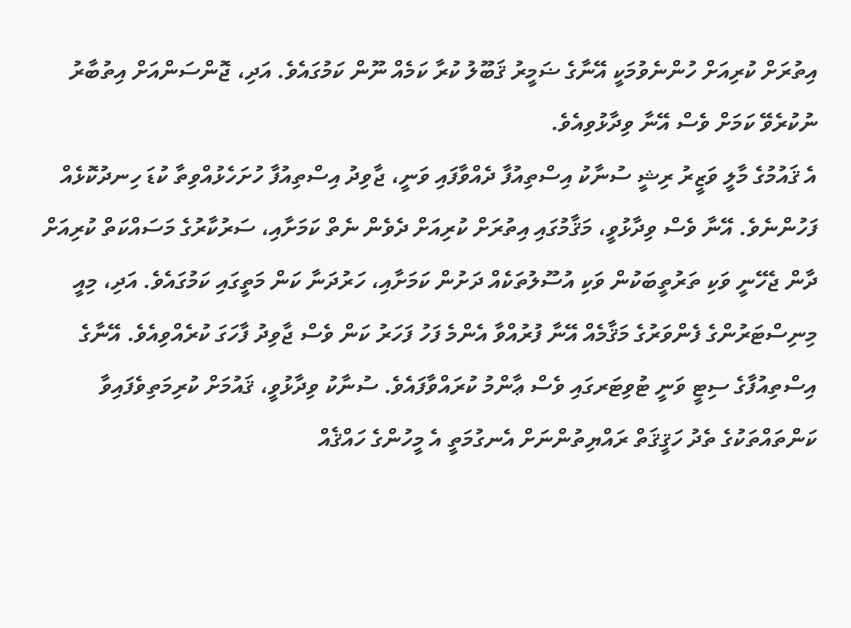އިތުރަށް ކުރިއަށް ހުންނެވުމަކީ އޭނާގެ ޟަމީރު ޤަބޫލު ކުރާ ކަމެއް ނޫން ކަމުގައެވެ. އަދި، ޖޮންސަންއަށް އިތުބާރު ނުކުރެވޭ ކަމަށް ވެސް އޭނާ ވިދާޅުވިއެވެ.
އެ ޤައުމުގެ މާލީ ވަޒީރު ރިޝީ ސުނާކު އިސްތިއުފާ ދެއްވާފައި ވަނީ، ޖާވިދު އިސްތިއުފާ ހުށަހެޅުއްވިތާ ކުޑަ ހިނދުކޮޅެއް ފަހުންނެވެ. އޭނާ ވެސް ވިދާޅުވީ، މަޤާމުގައި އިތުރަށް ކުރިއަށް ދެވެން ނެތް ކަމަށާއި، ސަރުކާރުގެ މަސައްކަތް ކުރިއަށް ދާން ޖެހޭނީ ވަކި ތަރުތީބަކުން ވަކި އުސޫލުތަކެއް ދަށުން ކަމަށާއި، ހަރުދަނާ ކަން މަތީގައި ކަމުގައެވެ. އަދި، މިއީ މިނިސްޓަރުންގެ ފެންވަރުގެ މަޤާމެއް އޭނާ ފުރުއްވާ އެންމެ ފަހު ފަހަރު ކަން ވެސް ޖާވިދު ފާހަގަ ކުރެއްވިއެވެ. އޭނާގެ އިސްތިއުފާގެ ސިޓީ ވަނީ ޓުވިޓަރގައި ވެސް ޢާންމު ކުރައްވާފައެވެ. ސުނާކު ވިދާޅުވީ، ޤައުމަށް ކުރިމަތިވެފައިވާ ކަންތައްތަކުގެ ތެދު ހަޤީޤަތް ރައްޔިތުންނަށް އެނގުމަތީ އެ މީހުންގެ ހައްޤެއް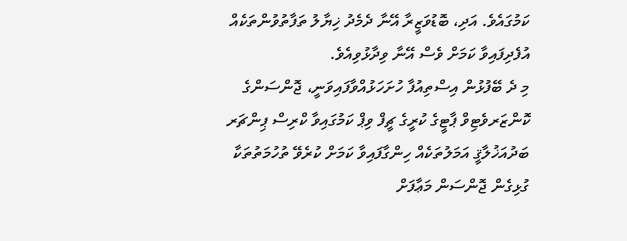ކަމުގައެވެ. އަދި، ބޮޑުވަޒީރާ އޭނާ ދެމެދު ޚިޔާލު ތަފާތުވުންތަކެއް އުފެދިފައިވާ ކަމަށް ވެސް އޭނާ ވިދާޅުވިއެވެ.
މި ދެ ބޭފުޅުން އިސްތިއުފާ ހުށަހަޅުއްވާފައިވަނީ، ޖޮންސަންގެ ކޮންޒަރވެޓިވް ޕާޓީގެ ކުރީގެ ޗީފް ވިޕް ކަމުގައިވާ ކްރިސް ޕިންޗަރ ބަދުއަޚުލާޤީ އަމަލުތަކެއް ހިންގާފައިވާ ކަމަށް ކުރެވޭ ތުހުމަތުތަކާ ގުޅިގެން ޖޮންސަން މަޢާފަށް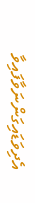އެދިވަޑައިގަންނަވާފައިވާ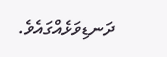ދަނޑިވަޅެއްގައެވެ.